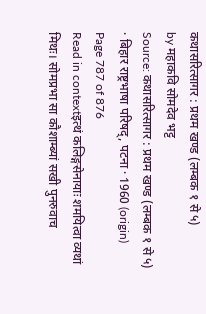कथासरित्सागर : प्रथम खण्ड (लम्बक १ से ५)
by महाकवि सोमदेव भट्ट
Source: कथासरित्सागर : प्रथम खण्ड (लम्बक १ से ५) · बिहार राष्ट्रभाषा परिषद्, पटना · 1960 (origin)
Page 787 of 876
Read in contextइत्थं कलिङ्गसेनायाः शमयित्वा व्यथां मिथः। सोमप्रभा सा कौशाम्ब्यां सखी पुनरुवाच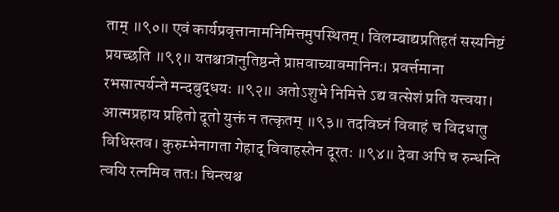ताम् ॥९०॥ एवं कार्यप्रवृत्तानामनिमित्तमुपस्थितम्। विलम्बाद्यप्रतिहतं सस्यनिष्टं प्रयच्छति ॥९१॥ यतश्चात्रानुतिष्ठन्ते प्राप्तवाच्यावमानिनः। प्रवर्त्तमाना रभसात्पर्यन्ते मन्दबुद्धयः ॥९२॥ अतोऽशुभे निमित्ते ऽद्य वत्सेशं प्रति यत्त्वया। आत्मप्रहाय प्रहितो दूतो युक्तं न तत्कृतम् ॥९३॥ तदविघ्नं विवाहं च विदधातु विधिस्तव। कुरुम्भेनागता गेहाद् विवाहस्तेन दूरतः ॥९४॥ देवा अपि च रुन्धन्ति त्वयि रत्नमिव ततः। चिन्त्यश्च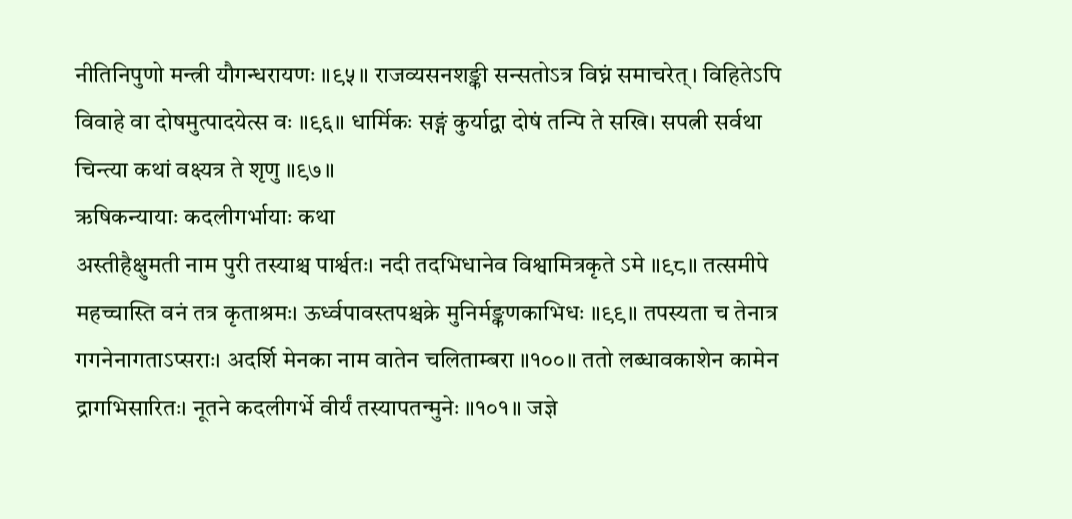नीतिनिपुणो मन्त्री यौगन्धरायणः ॥९५॥ राजव्यसनशङ्की सन्सतोऽत्र विघ्नं समाचरेत्। विहितेऽपि विवाहे वा दोषमुत्पादयेत्स वः ॥९६॥ धार्मिकः सङ्गं कुर्याद्वा दोषं तन्पि ते सखि। सपत्नी सर्वथा चिन्त्या कथां वक्ष्यत्र ते शृणु ॥९७॥
ऋषिकन्यायाः कदलीगर्भायाः कथा
अस्तीहैक्षुमती नाम पुरी तस्याश्च पार्श्वतः। नदी तदभिधानेव विश्वामित्रकृते ऽमे ॥९८॥ तत्समीपे महच्चास्ति वनं तत्र कृताश्रमः। ऊर्ध्वपावस्तपश्चक्रे मुनिर्मङ्कणकाभिधः ॥९९॥ तपस्यता च तेनात्र गगनेनागताऽप्सराः। अदर्शि मेनका नाम वातेन चलिताम्बरा ॥१००॥ ततो लब्धावकाशेन कामेन द्रागभिसारितः। नूतने कदलीगर्भे वीर्यं तस्यापतन्मुनेः ॥१०१॥ जज्ञे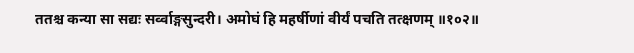ततश्च कन्या सा सद्यः सर्व्वाङ्गसुन्दरी। अमोघं हि महर्षीणां वीर्यं पचति तत्क्षणम् ॥१०२॥